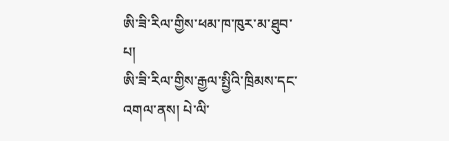ཨི་ཟི་རིལ་གྱིས་ཕམ་ཁ་ཁུར་མ་ཐུབ་པ།
ཨི་ཟི་རིལ་གྱིས་རྒྱལ་སྤྱིའི་ཁྲིམས་དང་འགལ་ནས། པེ་ལི་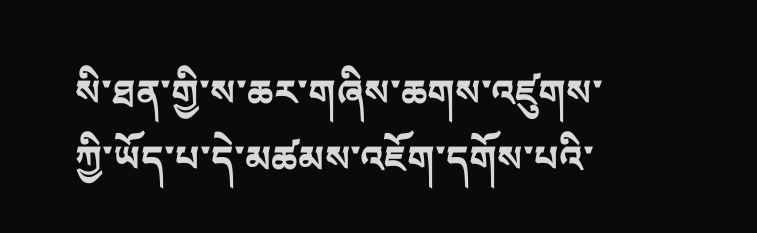སི་ཐན་གྱི་ས་ཆར་གཞིས་ཆགས་འཛུགས་ཀྱི་ཡོད་པ་དེ་མཚམས་འཇོག་དགོས་པའི་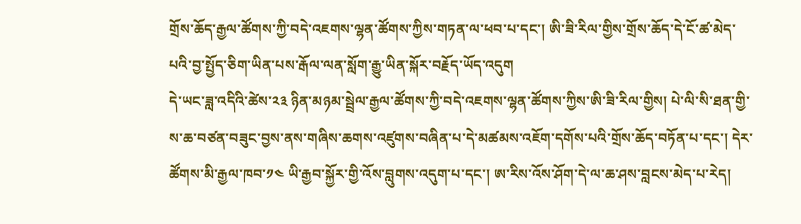གྲོས་ཆོད་རྒྱལ་ཚོགས་ཀྱི་བདེ་འཇགས་ལྷན་ཚོགས་ཀྱིས་གཏན་ལ་ཕབ་པ་དང་། ཨི་ཟི་རིལ་གྱིས་གྲོས་ཆོད་དེ་ངོ་ཚ་མེད་པའི་བྱ་སྤྱོད་ཅིག་ཡིན་པས་རྒོལ་ལན་སློག་རྒྱུ་ཡིན་སྐོར་བརྗོད་ཡོད་འདུག
དེ་ཡང་ཟླ་འདིའི་ཚེས་༢༣ ཉིན་མཉམ་སྦྲེལ་རྒྱལ་ཚོགས་ཀྱི་བདེ་འཇགས་ལྷན་ཚོགས་ཀྱིས་ཨི་ཟི་རིལ་གྱིས། པེ་ལི་སི་ཐན་གྱི་ས་ཆ་བཙན་བཟུང་བྱས་ནས་གཞིས་ཆགས་འཛུགས་བཞིན་པ་དེ་མཚམས་འཇོག་དགོས་པའི་གྲོས་ཆོད་བཏོན་པ་དང་། དེར་ཚོགས་མི་རྒྱལ་ཁབ་༡༤ ཡི་རྒྱབ་སྐྱོར་གྱི་འོས་བླུགས་འདུག་པ་དང་། ཨ་རིས་འོས་ཤོག་དེ་ལ་ཆ་ཤས་བླངས་མེད་པ་རེད།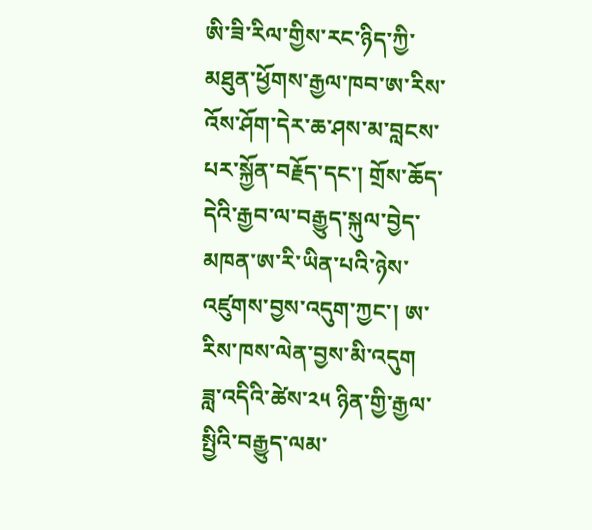ཨི་ཟི་རིལ་གྱིས་རང་ཉིད་ཀྱི་མཐུན་ཕྱོགས་རྒྱལ་ཁབ་ཨ་རིས་འོས་ཤོག་དེར་ཆ་ཤས་མ་བླངས་པར་སྐྱོན་བརྗོད་དང་། གྲོས་ཆོད་དེའི་རྒྱབ་ལ་བརྒྱུད་སྐུལ་བྱེད་མཁན་ཨ་རི་ཡིན་པའི་ཉེས་འཛུགས་བྱས་འདུག་ཀྱང་། ཨ་རིས་ཁས་ལེན་བྱས་མི་འདུག
ཟླ་འདིའི་ཚེས་༢༥ ཉིན་གྱི་རྒྱལ་སྤྱིའི་བརྒྱུད་ལམ་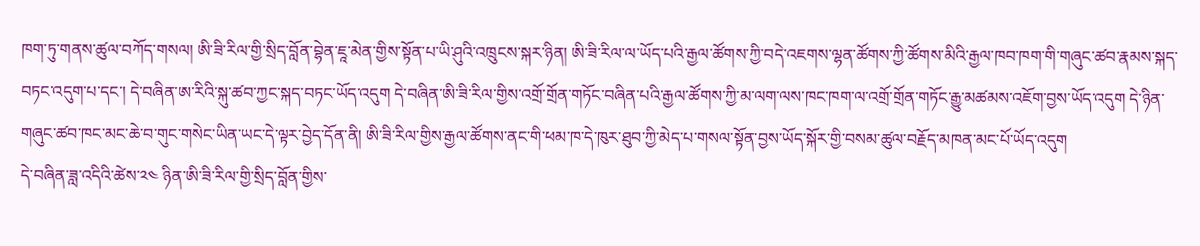ཁག་ཏུ་གནས་ཚུལ་བཀོད་གསལ། ཨི་ཟི་རིལ་གྱི་སྲིད་བློན་བྷེན་ཇཱ་མེན་གྱིས་སྟོན་པ་ཡི་ཤུའི་འཁྲུངས་སྐར་ཉིན། ཨི་ཟི་རིལ་ལ་ཡོད་པའི་རྒྱལ་ཚོགས་ཀྱི་བདེ་འཇགས་ལྷན་ཚོགས་ཀྱི་ཚོགས་མིའི་རྒྱལ་ཁབ་ཁག་གི་གཞུང་ཚབ་རྣམས་སྐད་བཏང་འདུག་པ་དང་། དེ་བཞིན་ཨ་རིའི་སྐུ་ཚབ་ཀྱང་སྐད་བཏང་ཡོད་འདུག དེ་བཞིན་ཨི་ཟི་རིལ་གྱིས་འགྲོ་གྲོན་གཏོང་བཞིན་པའི་རྒྱལ་ཚོགས་ཀྱི་མ་ལག་ལས་ཁང་ཁག་ལ་འགྲོ་གྲོན་གཏོང་རྒྱུ་མཚམས་འཇོག་བྱས་ཡོད་འདུག དེ་ཉིན་གཞུང་ཚབ་ཁང་མང་ཆེ་བ་གུང་གསེང་ཡིན་ཡང་དེ་ལྟར་བྱེད་དོན་ནི། ཨི་ཟི་རིལ་གྱིས་རྒྱལ་ཚོགས་ནང་གི་ཕམ་ཁ་དེ་ཁུར་ཐུབ་ཀྱི་མེད་པ་གསལ་སྟོན་བྱས་ཡོད་སྐོར་གྱི་བསམ་ཚུལ་བརྗོད་མཁན་མང་པོ་ཡོད་འདུག
དེ་བཞིན་ཟླ་འདིའི་ཚེས་༢༤ ཉིན་ཨི་ཟི་རིལ་གྱི་སྲིད་བློན་གྱིས་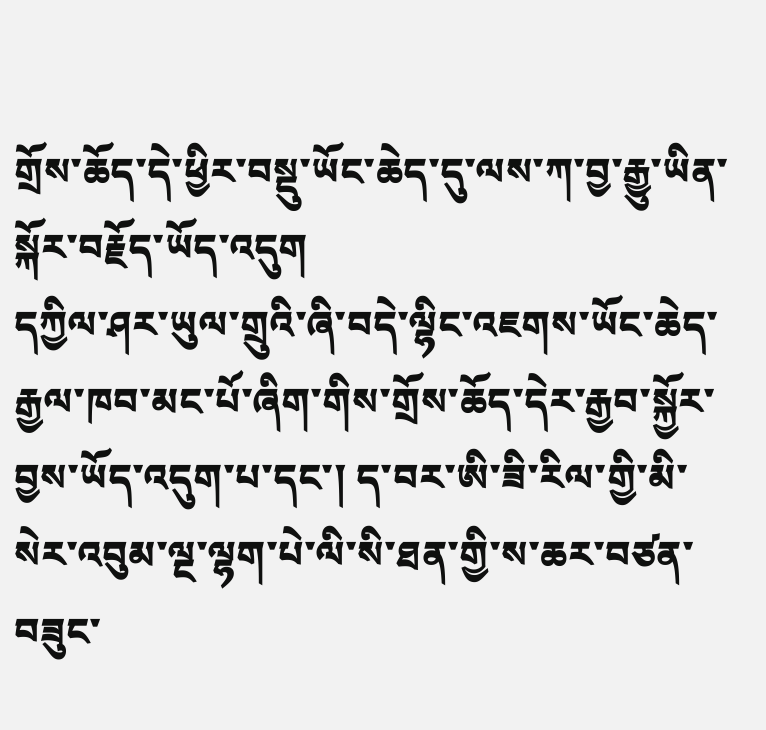གྲོས་ཆོད་དེ་ཕྱིར་བསྡུ་ཡོང་ཆེད་དུ་ལས་ཀ་བྱ་རྒྱུ་ཡིན་སྐོར་བརྗོད་ཡོད་འདུག
དཀྱིལ་ཤར་ཡུལ་གྲུའི་ཞི་བདེ་ལྷིང་འཇགས་ཡོང་ཆེད་རྒྱལ་ཁབ་མང་པོ་ཞིག་གིས་གྲོས་ཆོད་དེར་རྒྱབ་སྐྱོར་བྱས་ཡོད་འདུག་པ་དང་། ད་བར་ཨི་ཟི་རིལ་གྱི་མི་སེར་འབུམ་ལྔ་ལྷག་པེ་ལི་སི་ཐན་གྱི་ས་ཆར་བཙན་བཟུང་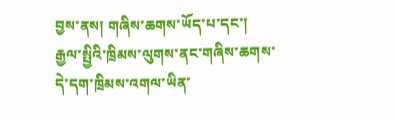བྱས་ནས། གཞིས་ཆགས་ཡོད་པ་དང་། རྒྱལ་སྤྱིའི་ཁྲིམས་ལུགས་ནང་གཞིས་ཆགས་དེ་དག་ཁྲིམས་འགལ་ཡིན་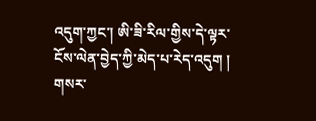འདུག་ཀྱང་། ཨི་ཟི་རིལ་གྱིས་དེ་ལྟར་ངོས་ལེན་བྱེད་ཀྱི་མེད་པ་རེད་འདུག །
གསར་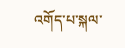འགོད་པ་སྐལ་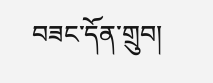བཟང་དོན་གྲུབ།